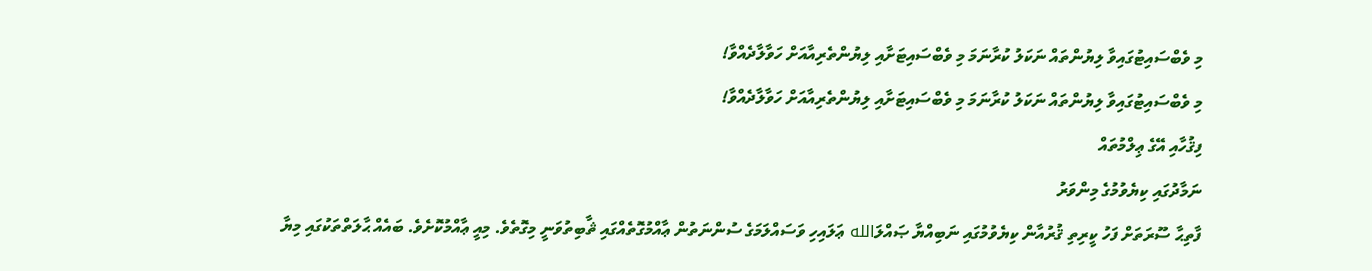މި ވެބްސައިޓުގައިވާ ލިޔުންތައް ނަކަލު ކުރާނަމަ މި ވެބްސައިޓަށާއި ލިޔުންތެރިއާއަށް ހަވާލާދެއްވާ!
މި ވެބްސައިޓުގައިވާ ލިޔުންތައް ނަކަލު ކުރާނަމަ މި ވެބްސައިޓަށާއި ލިޔުންތެރިއާއަށް ހަވާލާދެއްވާ!
ފިޤުހާއި އޭގެ ޢިލްމުތައް
ނަމާދުގައި ކިޔެވުމުގެ މިންވަރު
ފާތިޙާ ސޫރަތަށް ފަހު ކީރިތި ޤުރުއާން ކިޔެވުމުގައި ނަބިއްޔާ ޞައްލަالله ޢަލައިހި ވަސައްލަމަގެ ސުންނަތުން ޢާއްމުގޮތެއްގައި ޘާބިތުވަނީ މިގޮތެވެ. މިއީ ޢާއްމުކޮށެވެ. ބައެއް ޙާލަތްތަކުގައި މިޔާ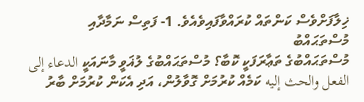ޚިލާފަށްވެސް ކަންތައް ކުރައްވާފައިވެއެވެ. 1- ފަތިސް ނަމާދާއި
މުސްތަޙައްބު
މުސްތަޙައްބުގެ ތަޢާރަފަކީ ކޮބާ؟ މުސްތަޙައްބުގެ ލުޣަވީ މާނައަކީ الدعاء إلى الفعل والحث إليه ކަމެއް ކުރުމަށް ގޮވާލުން، އަދި އެކަން ކުރުމަށް ބާރު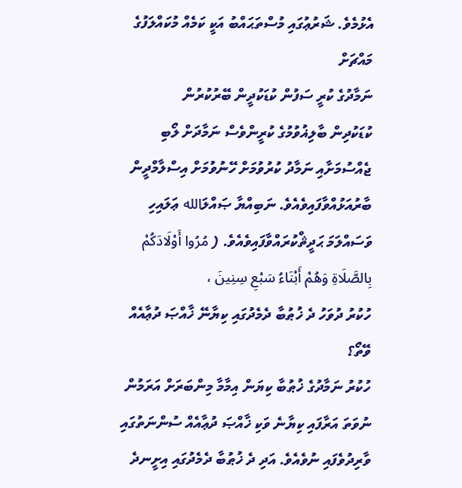އެޅުމެވެ. ޝަރުޢުގައި މުސްތަޙައްބު އަކީ ކަމެއް މުކައްލަފުގެ މައްޗަށް
ނަމާދުގެ ކުރީ ސަފުން ކުޑަކުދީން ބޭރުކުރުން
ކުޑަކުދިން ބާލިޣުވުމުގެ ކުރީންވެސް ނަމާދަށް ލޯބި ޖެއްސުމަށާއި ނަމާދު ކުރުވުމަށް ހޭނުވުމަށް އިސްލާމްދީން ބާރުއަޅުއްވާފައިވެއެވެ. ނަބިއްޔާ ޞައްލަالله ޢަލައިހި ވަސައްލަމަ ޙަދީޘްކުރައްވާފައިވެއެވެ. ( مُرُوا أَوْلَادَكُمْ بِالصَّلَاةِ وَهُمْ أَبْنَاءُ سَبْعِ سِنِينَ ،
ހުކުރު ދުވަހު ދެ ޚުޠުބާ ދެމެދުގައި ކިޔާނޭ ޚާއްޞަ ދުޢާއެއް ވޭތޯ؟
ހުކުރު ނަމާދުގެ ޚުޠުބާ ކިޔަން އިމާމާ މިންބަރަށް އަރަމުން ނުވަތަ އަރާފައި ކިޔާނެ ވަކި ޚާއްޞަ ދުޢާއެއް ސުންނަތުގައި ވާރިދުވެފައި ނުވެއެވެ. އަދި ދެ ޚުޠުބާ ދެމެދުގައި އިށީނދެ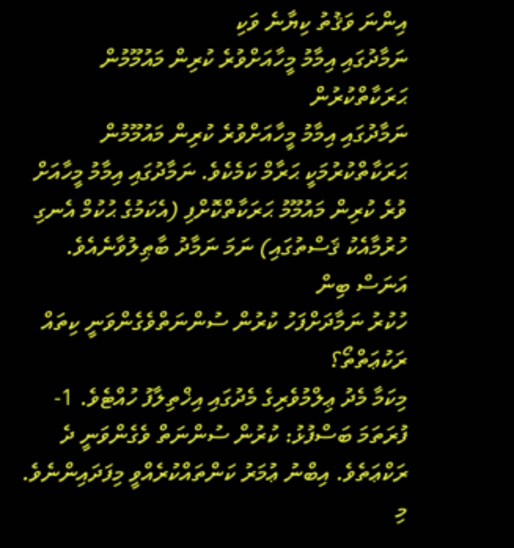އިންނަ ވަޤުތު ކިޔާނެ ވަކި
ނަމާދުގައި އިމާމު މީހާއަށްވުރެ ކުރިން މައުމޫމުން ޙަރަކާތްކުރުން
ނަމާދުގައި އިމާމު މީހާއަށްވުރެ ކުރިން މައުމޫމުން ޙަރަކާތްކުރުމަކީ ޙަރާމް ކަމެކެވެ. ނަމާދުގައި އިމާމު މީހާއަށް ވުރެ ކުރިން މައުމޫމު ޙަރަކާތްކޮށްފި (އެކަމުގެ ޙުކުމް އެނގި ހުރުމާއެކު ޤަސްތުގައި) ނަމަ ނަމާދު ބާޠިލުވާނެއެވެ. އަނަސް ބިން
ހުކުރު ނަމާދަށްފަހު ކުރުން ސުންނަތްވެގެންވަނީ ކިތައް ރަކުޢަތްތޯ؟
މިކަމާ މެދު ޢިލްމުވެރިގެ މެދުގައި އިޚްތިލާފު ހުއްޓެވެ. 1- ފުރަތަމަ ބަސްފުޅު: ކުރުން ސުންނަތް ވެގެންވަނީ ދެ ރަކްޢަތެވެ. އިބްނު ޢުމަރު ކަންތައްކުރެއްވީ މިފަދައިންނެވެ. މި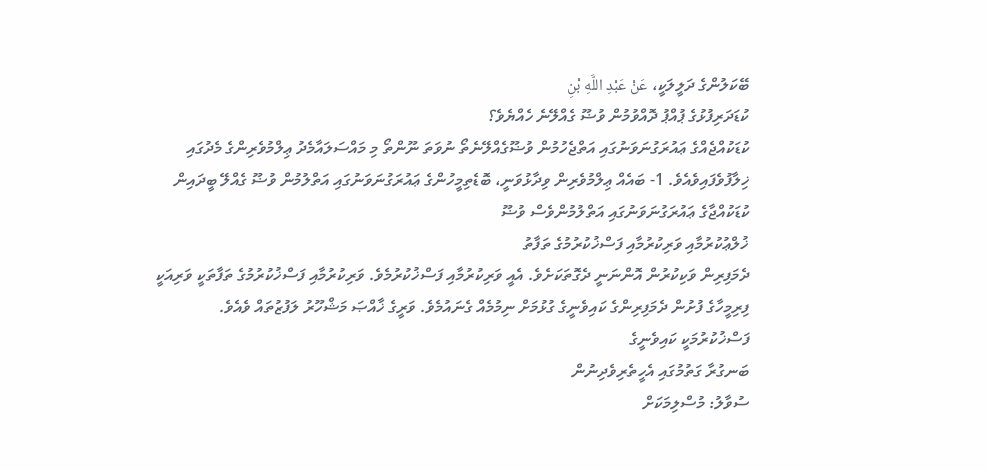ބޭކަލުންގެ ދަލީލަކީ، عَنْ عَبْدِ اللَّهِ بْنِ
ކުޑަދަރިފުޅުގެ ޕުއްޕު ދޮއްވުމުން ވުޟޫ ގެއްލޭނެ ހެއްޔެވެ؟
ކުޑަކުއްޖެއްގެ ޢައުރަގުނަވަނުގައި އަތްޖެހުމުން ވުޟޫގެއްލޭނެތޯ ނުވަތަ ނޫންތޯ މި މައްސަލައާމެދު ޢިލްމުވެރިންގެ މެދުގައި ޚިލާފުވެފައިވެއެވެ. 1- ބައެއް ޢިލްމުވެރިން ވިދާޅުވަނީ، ބޮޑެތިމީހުންގެ ޢައުރަގުނަވަނުގައި އަތްލުމުން ވުޟޫ ގެއްލޭ ބީދައިން ކުޑަކުއްޖާގެ ޢައުރަގުނަވަނުގައި އަތްލުމުންވެސް ވުޟޫ
ޚުލްޢުކުރުމާއި ވަރިކުރުމާއި ފަސްޚުކުރުމުގެ ތަފާތު
ދެމަފިރިން ވަކިކުރުން އޮންނަނީ ދެގޮތަކަށެވެ. އެއީ ވަރިކުރުމާއި ފަސްޚުކުރުމެވެ. ވަރިކުރުމާއި ފަސްޚުކުރުމުގެ ތަފާތަކީ ވަރިއަކީ ފިރިމީހާގެ ފުށުން ދެމަފިރިންގެ ކައިވެނީގެ ގުޅުމަށް ނިމުމެއް ގެނައުމެވެ. ވަރީގެ ޚާއްޞަ މަޝްހޫރު ލަފުޒުތައް ވެއެވެ. ފަސްޚުކުރުމަކީ ކައިވެނީގެ
ބަނގުރާ ގަތުމުގައި އެހީތެރިވެދިނުން
ސުވާލު: މުސްލިމަކަށް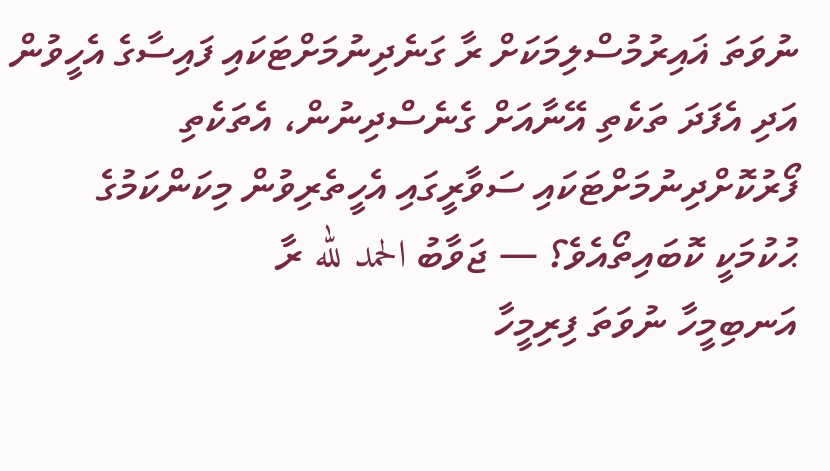ނުވަތަ ޣައިރުމުސްލިމަކަށް ރާ ގަނެދިނުމަށްޓަކައި ފައިސާގެ އެހީވުން އަދި އެފަދަ ތަކެތި އޭނާއަށް ގެނެސްދިނުން، އެތަކެތި ފޯރުކޮށްދިނުމަށްޓަކައި ސަވާރީގައި އެހީތެރިވުން މިކަންކަމުގެ ޙުކުމަކީ ކޮބައިތޯއެވެ؟ — ޖަވާބު الحمد لله ރާ
އަނބިމީހާ ނުވަތަ ފިރިމީހާ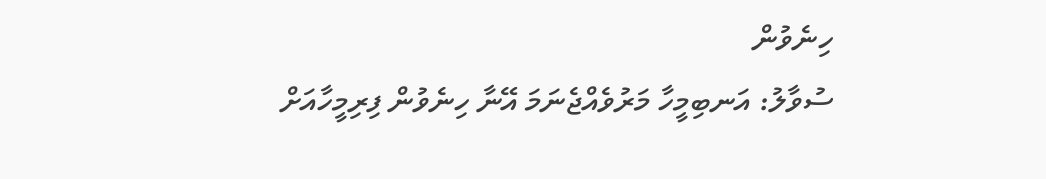ހިނެވުން
ސުވާލު: އަނބިމީހާ މަރުވެއްޖެނަމަ އޭނާ ހިނެވުން ފިރިމީހާއަށް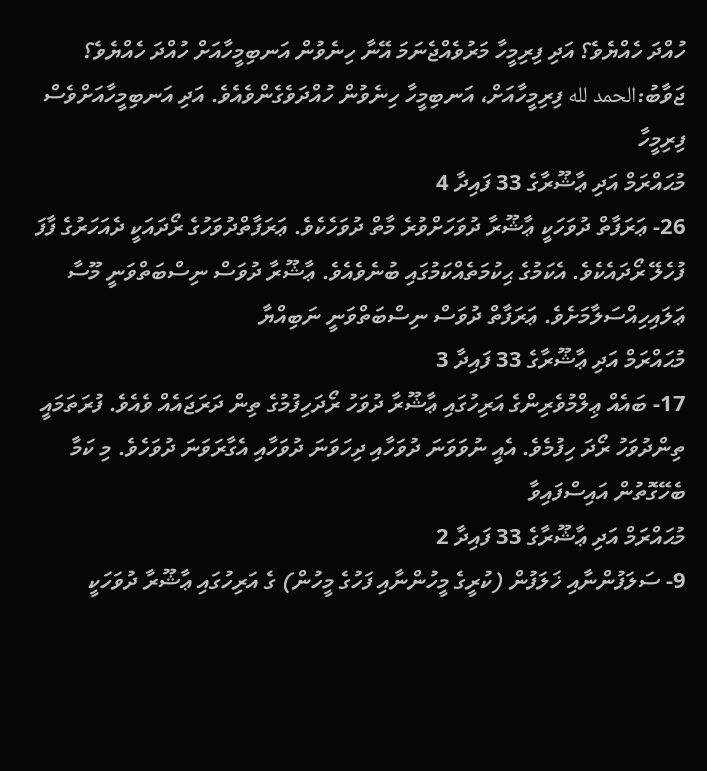ހުއްދަ ހެއްޔެވެ؟ އަދި ފިރިމީހާ މަރުވެއްޖެނަމަ އޭނާ ހިނެވުން އަނބިމީހާއަށް ހުއްދަ ހެއްޔެވެ؟ ޖަވާބު:الحمد لله ފިރިމީހާއަށް، އަނބިމީހާ ހިނެވުން ހުއްދަވެގެންވެއެވެ. އަދި އަނބިމީހާއަށްވެސް ފިރިމީހާ
މުޙައްރަމް އަދި ޢާޝޫރާގެ 33 ފައިދާ 4
26- ޢަރަފާތް ދުވަހަކީ ޢާޝޫރާ ދުވަހަށްވުރެ މާތް ދުވަހެކެވެ. ޢަރަފާތްދުވަހުގެ ރޯދައަކީ ދެއަހަރުގެ ފާފަ ފުހެލޭ ރޯދައެކެވެ. އެކަމުގެ ޙިކުމަތެއްކަމުގައި ބުނެވެއެވެ. ޢާޝޫރާ ދުވަސް ނިސްބަތްވަނީ މޫސާ ޢަލައިހިއްސަލާމަށެވެ. ޢަރަފާތް ދުވަސް ނިސްބަތްވަނީ ނަބިއްޔާ
މުޙައްރަމް އަދި ޢާޝޫރާގެ 33 ފައިދާ 3
17- ބައެއް ޢިލްމުވެރިންގެ އަރިހުގައި ޢާޝޫރާ ދުވަހު ރޯދަހިފުމުގެ ތިން ދަރަޖައެއް ވެއެވެ. ފުރަތަމައީ ތިންދުވަހު ރޯދަ ހިފުމެވެ. އެއީ ނުވަވަނަ ދުވަހާއި ދިހަވަނަ ދުވަހާއި އެގާރަވަނަ ދުވަހެވެ. މި ކަމާ ބެހޭގޮތުން އައިސްފައިވާ
މުޙައްރަމް އަދި ޢާޝޫރާގެ 33 ފައިދާ 2
9- ސަލަފުންނާއި ޚަލަފުން (ކުރީގެ މީހުންނާއި ފަހުގެ މީހުން) ގެ އަރިހުގައި ޢާޝޫރާ ދުވަހަކީ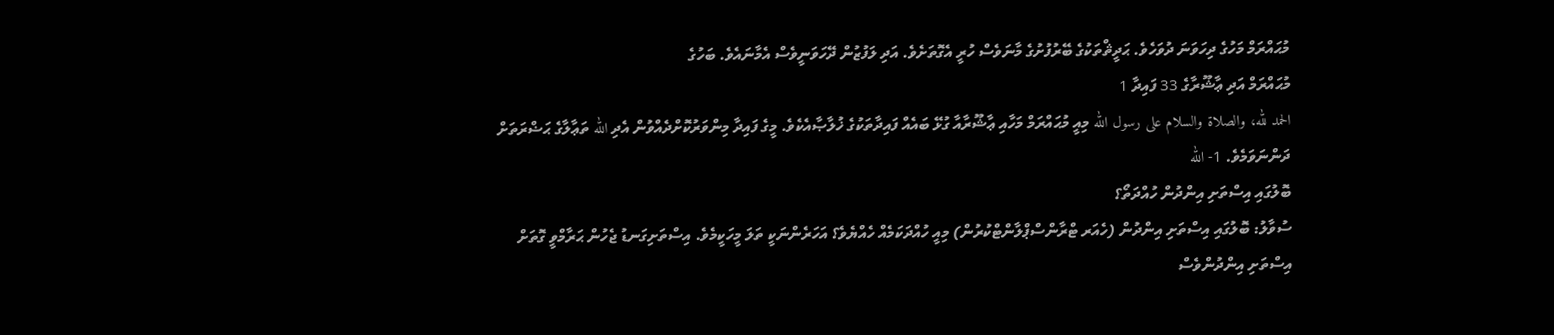މުޙައްރަމް މަހުގެ ދިހަވަނަ ދުވަހެވެ. ޙަދީޘްތަކުގެ ބޭރުފުށުގެ މާނަވެސް ހުރީ އެގޮތަށެވެ. އަދި ލަފުޒުން ދޭހަވަނީވެސް އެމާނައެވެ. ބަހުގެ
މުޙައްރަމް އަދި ޢާޝޫރާގެ 33 ފައިދާ 1
الحمد لله، والصلاة والسلام على رسول الله މިއީ މުޙައްރަމް މަހާއި ޢާޝޫރާއާ ގުޅޭ ބައެއް ފައިދާތަކުގެ ޚުލާޞާއެކެވެ. މީގެ ފައިދާ މިންވަރުކޮށްދެއްވުން އެދި الله ތަޢާލާގެ ޙަޟްރަތަށް ދަންނަވަމެވެ. 1- الله
ބޮލުގައި އިސްތަށި އިންދުން ހުއްދަތޯ؟
ސުވާލު: ބޮލުގައި އިސްތަށި އިންދުން (ހެއަރ ޓްރާންސްޕްލާންޓްކުރުން) މިއީ ހުއްދަކަމެއް ހެއްޔެވެ؟ އަހަރެންނަކީ ތަލަ މީހަކީމެވެ. އިސްތަށިގަނޑު ޖެހުން ޙަރާމްވީ ގޮތަށް އިސްތަށި އިންދުންވެސް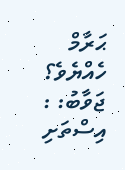ޙަރާމް ހެއްޔެވެ؟ ޖަވާބު: : އިސްތަށި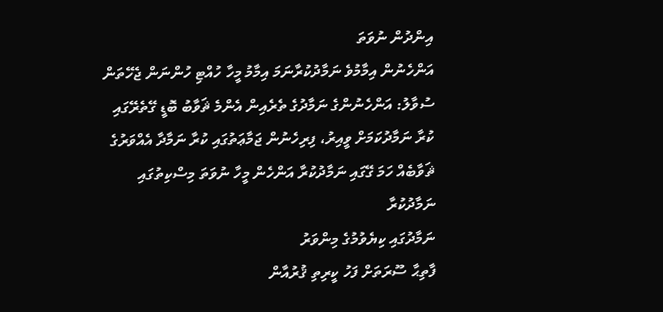އިންދުން ނުވަތަ
އަންހެނުން އިމާމުވެ ނަމާދުކުރާނަމަ އިމާމު މީހާ ހުއްޓި ހުންނަން ޖެހޭތަން
ސުވާލު: އަންހެނުންގެ ނަމާދުގެ ތެރެއިން އެންމެ ޘަވާބު ބޮޑީ ގޭތެރޭގައި ކުރާ ނަމާދުކަމަށް ވީއިރު، ފިރިހެނުން ޖަމާޢަތުގައި ކުރާ ނަމާދާ އެއްވަރުގެ ޘަވާބެއް ހަމަ ގޭގައި ނަމާދުކުރާ އަންހެން މީހާ ނުވަތަ މިސްކިތުގައި ނަމާދުކުރާ
ނަމާދުގައި ކިޔެވުމުގެ މިންވަރު
ފާތިޙާ ސޫރަތަށް ފަހު ކީރިތި ޤުރުއާން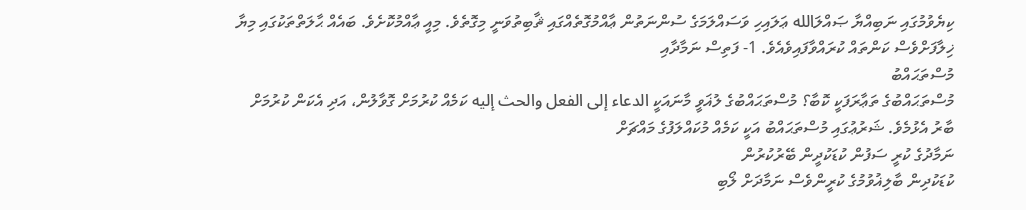ކިޔެވުމުގައި ނަބިއްޔާ ޞައްލަالله ޢަލައިހި ވަސައްލަމަގެ ސުންނަތުން ޢާއްމުގޮތެއްގައި ޘާބިތުވަނީ މިގޮތެވެ. މިއީ ޢާއްމުކޮށެވެ. ބައެއް ޙާލަތްތަކުގައި މިޔާ ޚިލާފަށްވެސް ކަންތައް ކުރައްވާފައިވެއެވެ. 1- ފަތިސް ނަމާދާއި
މުސްތަޙައްބު
މުސްތަޙައްބުގެ ތަޢާރަފަކީ ކޮބާ؟ މުސްތަޙައްބުގެ ލުޣަވީ މާނައަކީ الدعاء إلى الفعل والحث إليه ކަމެއް ކުރުމަށް ގޮވާލުން، އަދި އެކަން ކުރުމަށް ބާރު އެޅުމެވެ. ޝަރުޢުގައި މުސްތަޙައްބު އަކީ ކަމެއް މުކައްލަފުގެ މައްޗަށް
ނަމާދުގެ ކުރީ ސަފުން ކުޑަކުދީން ބޭރުކުރުން
ކުޑަކުދިން ބާލިޣުވުމުގެ ކުރީންވެސް ނަމާދަށް ލޯބި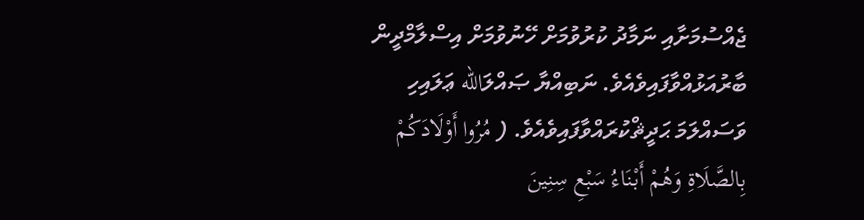ޖެއްސުމަށާއި ނަމާދު ކުރުވުމަށް ހޭނުވުމަށް އިސްލާމްދީން ބާރުއަޅުއްވާފައިވެއެވެ. ނަބިއްޔާ ޞައްލަالله ޢަލައިހި ވަސައްލަމަ ޙަދީޘްކުރައްވާފައިވެއެވެ. ( مُرُوا أَوْلَادَكُمْ بِالصَّلَاةِ وَهُمْ أَبْنَاءُ سَبْعِ سِنِينَ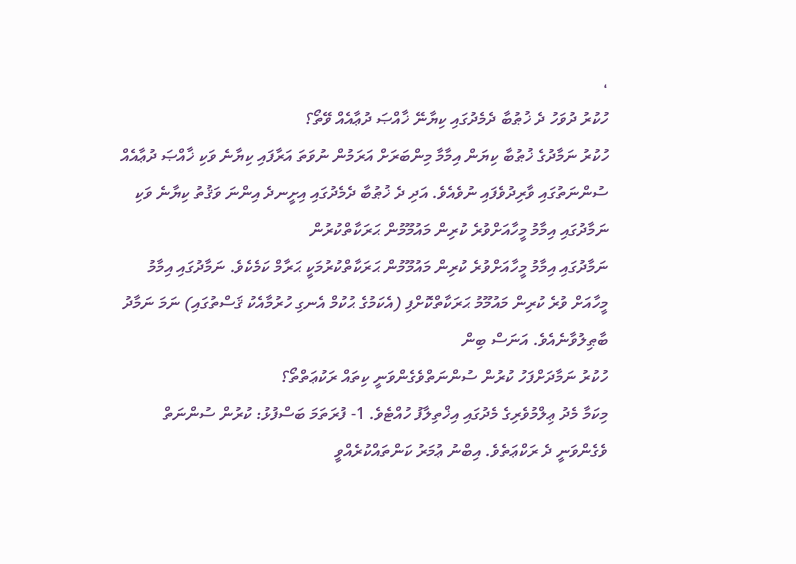،
ހުކުރު ދުވަހު ދެ ޚުޠުބާ ދެމެދުގައި ކިޔާނޭ ޚާއްޞަ ދުޢާއެއް ވޭތޯ؟
ހުކުރު ނަމާދުގެ ޚުޠުބާ ކިޔަން އިމާމާ މިންބަރަށް އަރަމުން ނުވަތަ އަރާފައި ކިޔާނެ ވަކި ޚާއްޞަ ދުޢާއެއް ސުންނަތުގައި ވާރިދުވެފައި ނުވެއެވެ. އަދި ދެ ޚުޠުބާ ދެމެދުގައި އިށީނދެ އިންނަ ވަޤުތު ކިޔާނެ ވަކި
ނަމާދުގައި އިމާމު މީހާއަށްވުރެ ކުރިން މައުމޫމުން ޙަރަކާތްކުރުން
ނަމާދުގައި އިމާމު މީހާއަށްވުރެ ކުރިން މައުމޫމުން ޙަރަކާތްކުރުމަކީ ޙަރާމް ކަމެކެވެ. ނަމާދުގައި އިމާމު މީހާއަށް ވުރެ ކުރިން މައުމޫމު ޙަރަކާތްކޮށްފި (އެކަމުގެ ޙުކުމް އެނގި ހުރުމާއެކު ޤަސްތުގައި) ނަމަ ނަމާދު ބާޠިލުވާނެއެވެ. އަނަސް ބިން
ހުކުރު ނަމާދަށްފަހު ކުރުން ސުންނަތްވެގެންވަނީ ކިތައް ރަކުޢަތްތޯ؟
މިކަމާ މެދު ޢިލްމުވެރިގެ މެދުގައި އިޚްތިލާފު ހުއްޓެވެ. 1- ފުރަތަމަ ބަސްފުޅު: ކުރުން ސުންނަތް ވެގެންވަނީ ދެ ރަކްޢަތެވެ. އިބްނު ޢުމަރު ކަންތައްކުރެއްވީ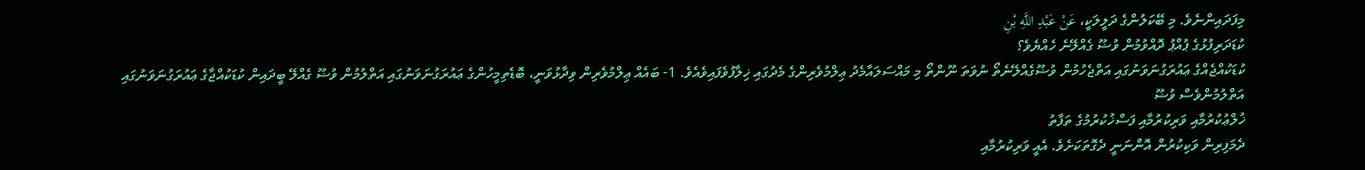މިފަދައިންނެވެ. މި ބޭކަލުންގެ ދަލީލަކީ، عَنْ عَبْدِ اللَّهِ بْنِ
ކުޑަދަރިފުޅުގެ ޕުއްޕު ދޮއްވުމުން ވުޟޫ ގެއްލޭނެ ހެއްޔެވެ؟
ކުޑަކުއްޖެއްގެ ޢައުރަގުނަވަނުގައި އަތްޖެހުމުން ވުޟޫގެއްލޭނެތޯ ނުވަތަ ނޫންތޯ މި މައްސަލައާމެދު ޢިލްމުވެރިންގެ މެދުގައި ޚިލާފުވެފައިވެއެވެ. 1- ބައެއް ޢިލްމުވެރިން ވިދާޅުވަނީ، ބޮޑެތިމީހުންގެ ޢައުރަގުނަވަނުގައި އަތްލުމުން ވުޟޫ ގެއްލޭ ބީދައިން ކުޑަކުއްޖާގެ ޢައުރަގުނަވަނުގައި އަތްލުމުންވެސް ވުޟޫ
ޚުލްޢުކުރުމާއި ވަރިކުރުމާއި ފަސްޚުކުރުމުގެ ތަފާތު
ދެމަފިރިން ވަކިކުރުން އޮންނަނީ ދެގޮތަކަށެވެ. އެއީ ވަރިކުރުމާއި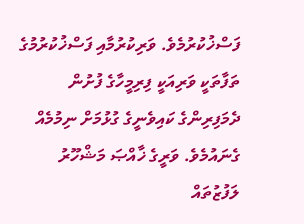ފަސްޚުކުރުމެވެ. ވަރިކުރުމާއި ފަސްޚުކުރުމުގެ ތަފާތަކީ ވަރިއަކީ ފިރިމީހާގެ ފުށުން ދެމަފިރިންގެ ކައިވެނީގެ ގުޅުމަށް ނިމުމެއް ގެނައުމެވެ. ވަރީގެ ޚާއްޞަ މަޝްހޫރު ލަފުޒުތައް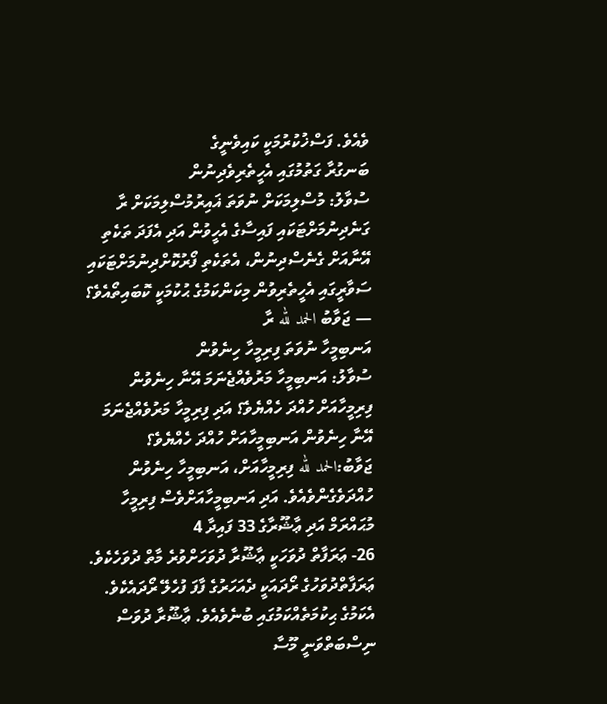ވެއެވެ. ފަސްޚުކުރުމަކީ ކައިވެނީގެ
ބަނގުރާ ގަތުމުގައި އެހީތެރިވެދިނުން
ސުވާލު: މުސްލިމަކަށް ނުވަތަ ޣައިރުމުސްލިމަކަށް ރާ ގަނެދިނުމަށްޓަކައި ފައިސާގެ އެހީވުން އަދި އެފަދަ ތަކެތި އޭނާއަށް ގެނެސްދިނުން، އެތަކެތި ފޯރުކޮށްދިނުމަށްޓަކައި ސަވާރީގައި އެހީތެރިވުން މިކަންކަމުގެ ޙުކުމަކީ ކޮބައިތޯއެވެ؟ — ޖަވާބު الحمد لله ރާ
އަނބިމީހާ ނުވަތަ ފިރިމީހާ ހިނެވުން
ސުވާލު: އަނބިމީހާ މަރުވެއްޖެނަމަ އޭނާ ހިނެވުން ފިރިމީހާއަށް ހުއްދަ ހެއްޔެވެ؟ އަދި ފިރިމީހާ މަރުވެއްޖެނަމަ އޭނާ ހިނެވުން އަނބިމީހާއަށް ހުއްދަ ހެއްޔެވެ؟ ޖަވާބު:الحمد لله ފިރިމީހާއަށް، އަނބިމީހާ ހިނެވުން ހުއްދަވެގެންވެއެވެ. އަދި އަނބިމީހާއަށްވެސް ފިރިމީހާ
މުޙައްރަމް އަދި ޢާޝޫރާގެ 33 ފައިދާ 4
26- ޢަރަފާތް ދުވަހަކީ ޢާޝޫރާ ދުވަހަށްވުރެ މާތް ދުވަހެކެވެ. ޢަރަފާތްދުވަހުގެ ރޯދައަކީ ދެއަހަރުގެ ފާފަ ފުހެލޭ ރޯދައެކެވެ. އެކަމުގެ ޙިކުމަތެއްކަމުގައި ބުނެވެއެވެ. ޢާޝޫރާ ދުވަސް ނިސްބަތްވަނީ މޫސާ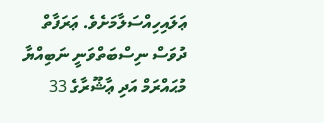ޢަލައިހިއްސަލާމަށެވެ. ޢަރަފާތް ދުވަސް ނިސްބަތްވަނީ ނަބިއްޔާ
މުޙައްރަމް އަދި ޢާޝޫރާގެ 33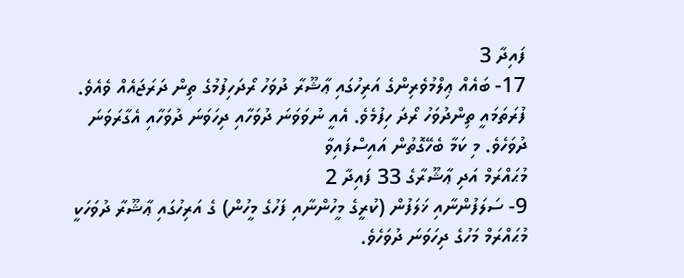ފައިދާ 3
17- ބައެއް ޢިލްމުވެރިންގެ އަރިހުގައި ޢާޝޫރާ ދުވަހު ރޯދަހިފުމުގެ ތިން ދަރަޖައެއް ވެއެވެ. ފުރަތަމައީ ތިންދުވަހު ރޯދަ ހިފުމެވެ. އެއީ ނުވަވަނަ ދުވަހާއި ދިހަވަނަ ދުވަހާއި އެގާރަވަނަ ދުވަހެވެ. މި ކަމާ ބެހޭގޮތުން އައިސްފައިވާ
މުޙައްރަމް އަދި ޢާޝޫރާގެ 33 ފައިދާ 2
9- ސަލަފުންނާއި ޚަލަފުން (ކުރީގެ މީހުންނާއި ފަހުގެ މީހުން) ގެ އަރިހުގައި ޢާޝޫރާ ދުވަހަކީ މުޙައްރަމް މަހުގެ ދިހަވަނަ ދުވަހެވެ.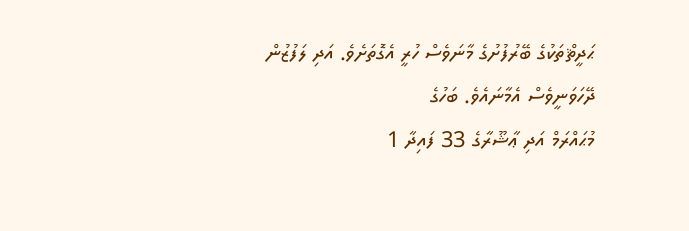ޙަދީޘްތަކުގެ ބޭރުފުށުގެ މާނަވެސް ހުރީ އެގޮތަށެވެ. އަދި ލަފުޒުން ދޭހަވަނީވެސް އެމާނައެވެ. ބަހުގެ
މުޙައްރަމް އަދި ޢާޝޫރާގެ 33 ފައިދާ 1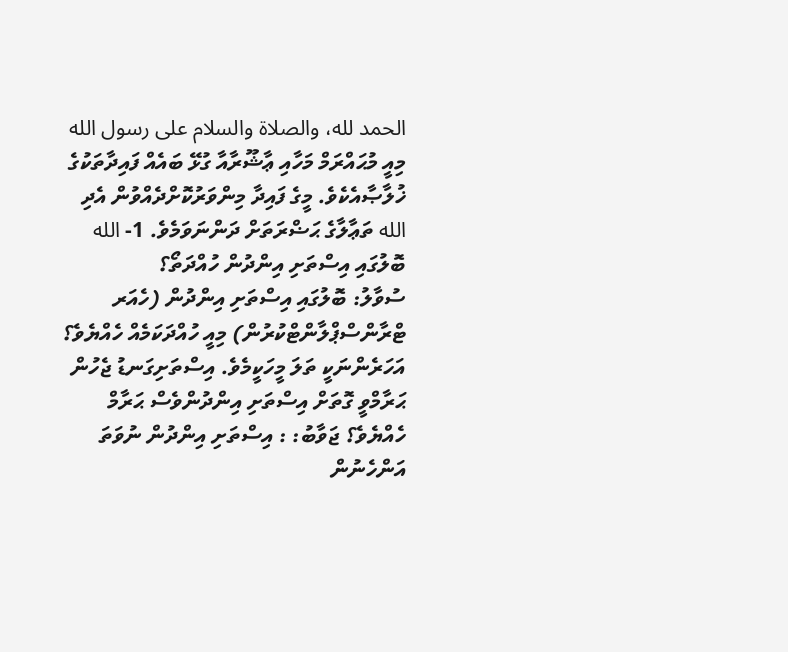الحمد لله، والصلاة والسلام على رسول الله މިއީ މުޙައްރަމް މަހާއި ޢާޝޫރާއާ ގުޅޭ ބައެއް ފައިދާތަކުގެ ޚުލާޞާއެކެވެ. މީގެ ފައިދާ މިންވަރުކޮށްދެއްވުން އެދި الله ތަޢާލާގެ ޙަޟްރަތަށް ދަންނަވަމެވެ. 1- الله
ބޮލުގައި އިސްތަށި އިންދުން ހުއްދަތޯ؟
ސުވާލު: ބޮލުގައި އިސްތަށި އިންދުން (ހެއަރ ޓްރާންސްޕްލާންޓްކުރުން) މިއީ ހުއްދަކަމެއް ހެއްޔެވެ؟ އަހަރެންނަކީ ތަލަ މީހަކީމެވެ. އިސްތަށިގަނޑު ޖެހުން ޙަރާމްވީ ގޮތަށް އިސްތަށި އިންދުންވެސް ޙަރާމް ހެއްޔެވެ؟ ޖަވާބު: : އިސްތަށި އިންދުން ނުވަތަ
އަންހެނުން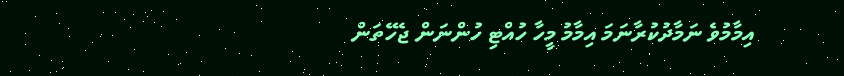އިމާމުވެ ނަމާދުކުރާނަމަ އިމާމު މީހާ ހުއްޓި ހުންނަން ޖެހޭތަން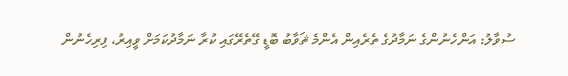ސުވާލު: އަންހެނުންގެ ނަމާދުގެ ތެރެއިން އެންމެ ޘަވާބު ބޮޑީ ގޭތެރޭގައި ކުރާ ނަމާދުކަމަށް ވީއިރު، ފިރިހެނުން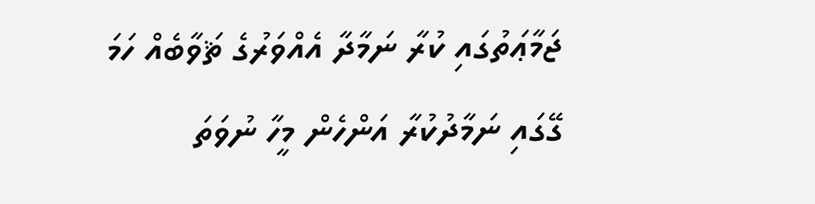ޖަމާޢަތުގައި ކުރާ ނަމާދާ އެއްވަރުގެ ޘަވާބެއް ހަމަ ގޭގައި ނަމާދުކުރާ އަންހެން މީހާ ނުވަތަ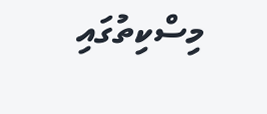މިސްކިތުގައި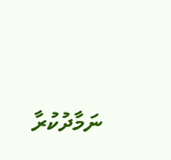ނަމާދުކުރާ